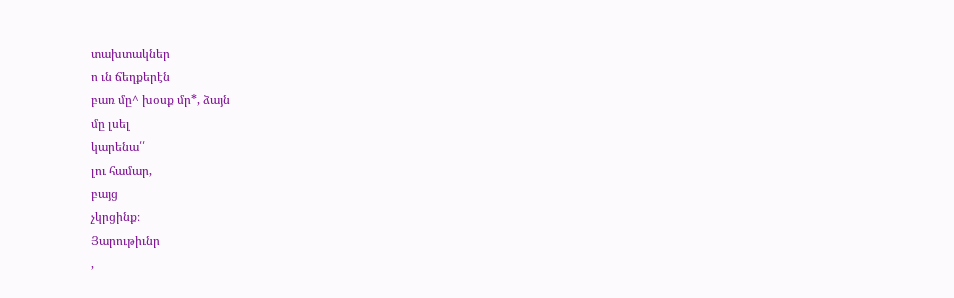տախտակներ
ո ւն ճեղքերէն
բառ մը^ խօսք մր*, ձայն
մը լսել
կարենա՛՛
լու համար,
բայց
չկրցինք։
Յարութիւնր
,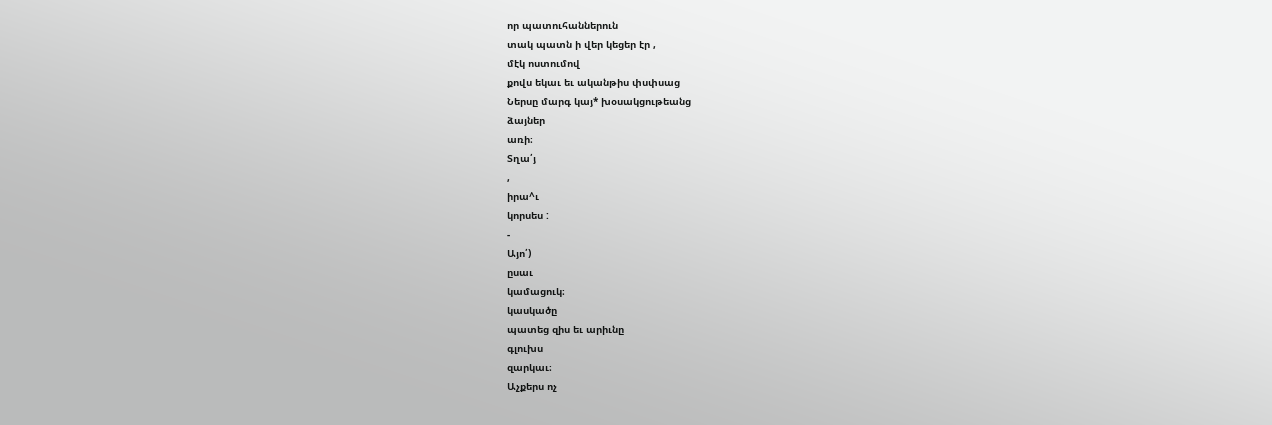որ պատուհաններուն
տակ պատն ի վեր կեցեր էր ,
մէկ ոստումով
քովս եկաւ եւ ականթիս փսփսաց
Ներսը մարգ կայ* խօսակցութեանց
ձայներ
առի։
Տղա՛յ
,
իրա^ւ
կորսես :
-
Այո՛)
ըսաւ
կամացուկ։
կասկածը
պատեց զիս եւ արիւնը
գլուխս
զարկաւ։
Աչքերս ոչ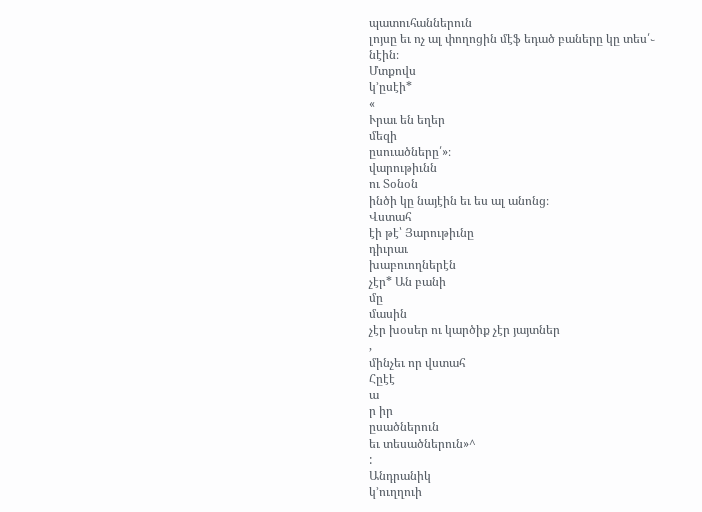պատուհաններուն
լոյսը եւ ոչ ալ փողոցին մէֆ եդած բաները կը տես՛֊
նէին։
Մտքովս
կ՚ըսէի*
«
Ւրաւ են եղեր
մեզի
ըսուածները՛»։
վարութիւնն
ու Տօնօն
ինծի կը նայէին եւ ես ալ անոնց։
Վստահ
էի թէ՝ Յարութիւնը
դիւրաւ
խաբուողներէն
չէր* Ան բանի
մը
մասին
չէր խօսեր ու կարծիք չէր յայտներ
,
մինչեւ որ վստահ
Հըէէ
ա
ր իր
ըսածներուն
եւ տեսածներուն»^
:
Անդրանիկ
կ՚ուղղուի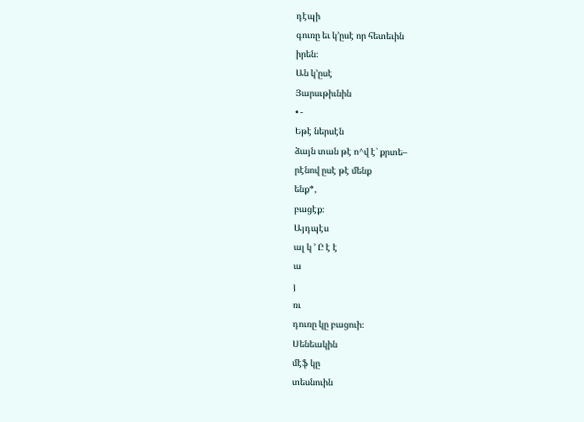դէպի
գուռը եւ կ՚ըսէ որ հետեւին
իրեն։
Ան կ՚ըսէ
Յարսւթիւնին
• -
Եթէ ներսէն
ձայն տան թէ ո^վ է՝ քրտե–
րէնով ըսէ թէ մենք
ենք*,
բացէք։
Այդպէս
ալ կ ՚ Ը է է
ա
յ
ռւ
դուռը կը բացուի։
Սենեակին
մէֆ կը
տեսնուին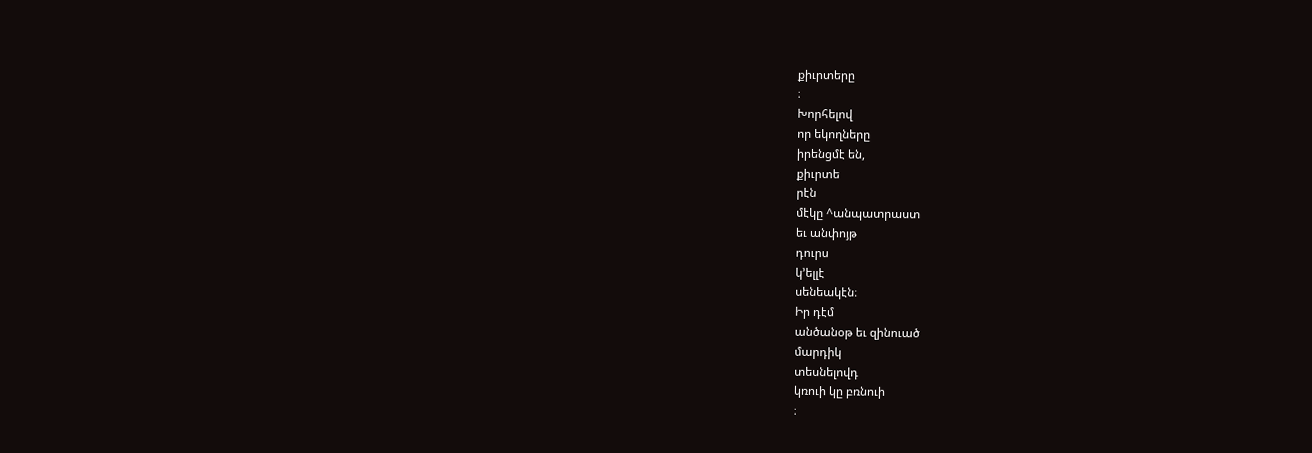քիւրտերը
։
Խորհելով
որ եկողները
իրենցմէ են,
քիւրտե
րէն
մէկը ^անպատրաստ
եւ անփոյթ
դուրս
կ՚ելլէ
սենեակէն։
Իր դէմ
անծանօթ եւ զինուած
մարդիկ
տեսնելովդ
կռուի կը բռնուի
։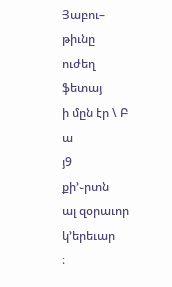Յաբու–
թիւնը
ուժեղ
ֆետայ
ի մըն էր \ Բ
ա
յ9
քի՚֊րտն
ալ զօրաւոր
կ՚երեւար
։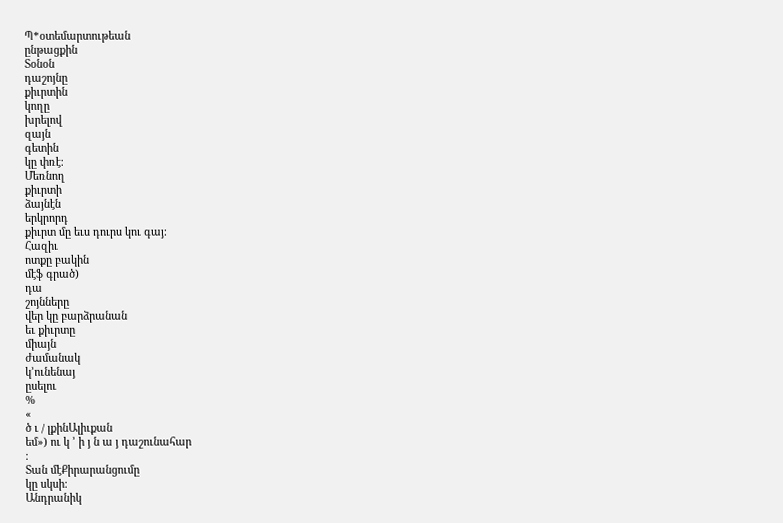Պ*օտեմարտութեան
ընթացքին
Տօնօն
դաշոյնը
քիւրտին
կողը
խրելով
զայն
գետին
կը փռէ։
Մեռնող
քիւրտի
ձայնէն
երկրորդ
քիւրտ մը եւս դուրս կու գայ։
Հազիւ
ոտքը բակին
մէֆ գրած)
դա
շոյնները
վեր կը բարձրանան
եւ քիւրտը
միայն
ժամանակ
կ՚ունենայ
ըսելու
%
«
ծ ւ / լքինԱլիւքան
եմ») ու կ ՚ ի յ ն ա յ դաշունահար
։
Տան մէՔիրարանցումը
կը սկսի։
Անդրանիկ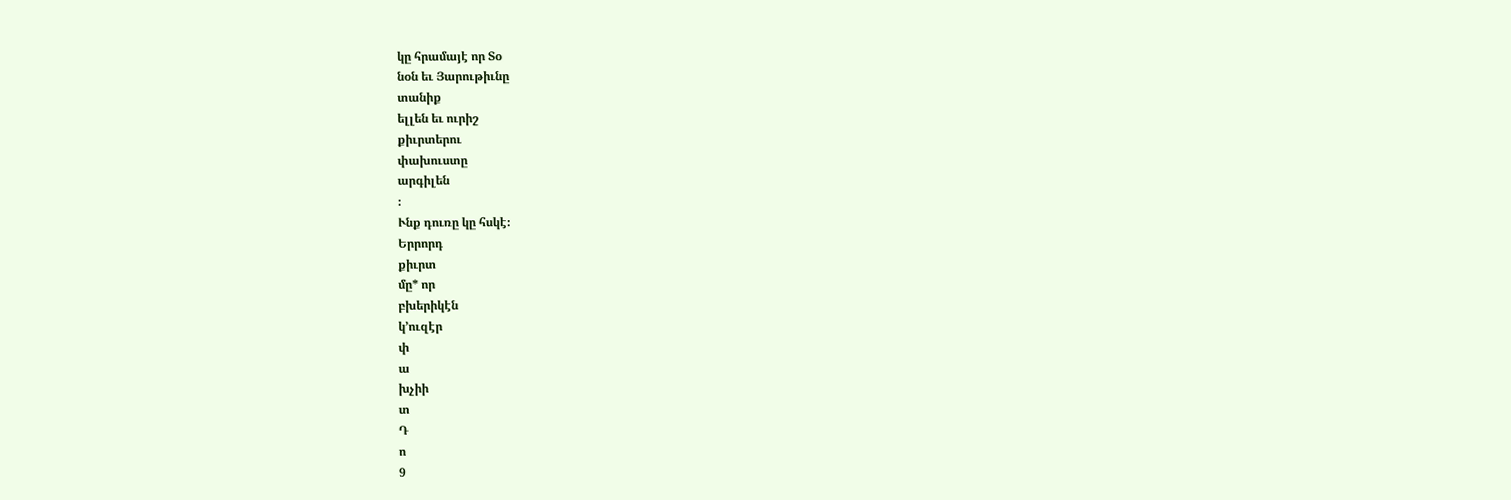կը հրամայէ որ Տօ
նօն եւ Յարութիւնը
տանիք
ելլեն եւ ուրիշ
քիւրտերու
փախուստը
արգիլեն
։
Ւնք դուռը կը հսկէ։
Երրորդ
քիւրտ
մը* որ
բխերիկէն
կ՚ուզէր
փ
ա
խչիի
տ
Դ
ո
9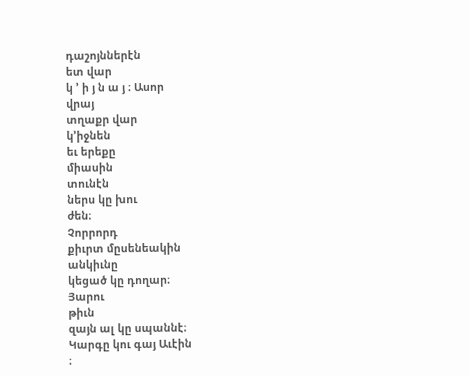դաշոյններէն
ետ վար
կ ՚ ի յ ն ա յ ։ Ասոր
վրայ
տղաքր վար
կ՚իջնեն
եւ երեքը
միասին
տունէն
ներս կը խու
ժեն։
Չորրորդ
քիւրտ մըսենեակին
անկիւնը
կեցած կը դողար։
Յարու
թիւն
զայն ալ կը սպաննէ։
Կարգը կու գայ Աւէին
։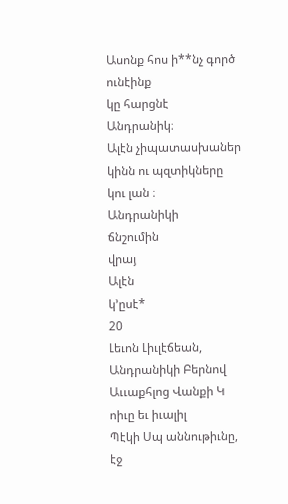Ասոնք հոս ի**նչ գործ
ունէինք
կը հարցնէ
Անդրանիկ։
Ալէն չիպատասխաներ
կինն ու պզտիկները
կու լան ։
Անդրանիկի
ճնշումին
վրայ
Ալէն
կ՚ըսէ*
20
Լեւոն Լիւլէճեան,
Անդրանիկի Բերնով Աււաքհլոց Վանքի Կ ոիւը եւ իւալիլ
Պէկի Սպ աննութիւնը,
էջ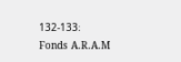132-133։
Fonds A.R.A.M